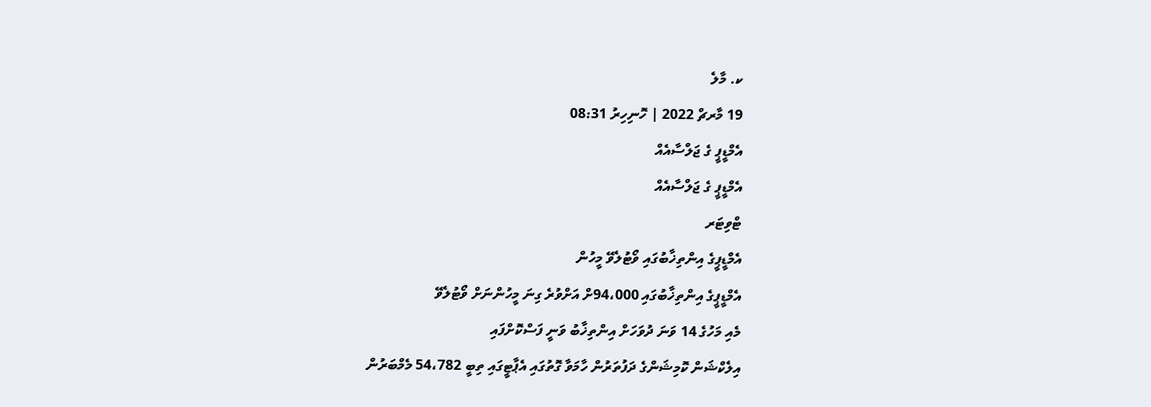ކ. މާލެ
19 މާރޗް 2022 | ހޮނިހިރު 08:31
އެމްޑީޕީ ގެ ޖަލްސާއެއް
އެމްޑީޕީ ގެ ޖަލްސާއެއް
ޓްވިޓަރ
އެމްޑީޕީގެ އިންތިޚާބުގައި ވޯޓުލެވޭ މީހުން
އެމްޑީޕީގެ އިންތިޚާބުގައި 94،000ށް އަށްވުރެ ގިނަ މީހުންނަށް ވޯޓުލެވޭ
މެއި މަހުގެ 14 ވަނަ ދުވަހަށް އިންތިޚާބު ވަނީ ފަސްކޮށްފައި
އިލެކްޝަން ކޮމިޝަންގެ ދަފުތަރުން ހާމަވާ ގޮތުގައި އެޕާޓީގައި ތިބީ 54،782 މެމްބަރުން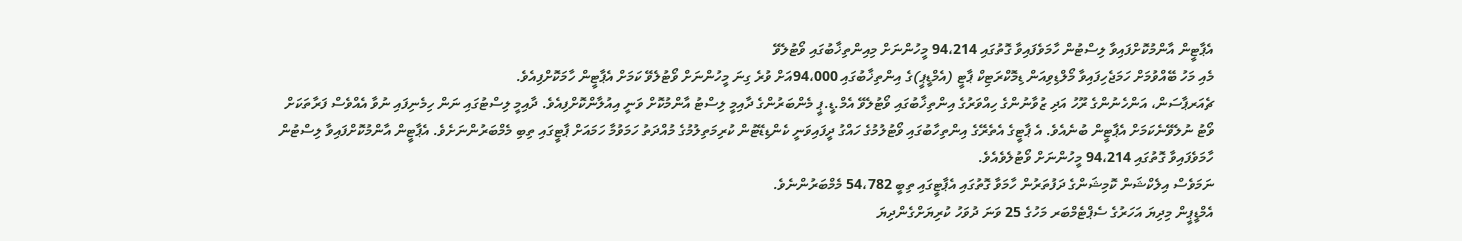އެޕާޓީން އާންމުކޮށްފައިވާ ލިސްޓުން ހާމަވެފައިވާ ގޮތުގައި 94،214 މީހުންނަށް މިއިންތިޚާބުގައި ވޯޓުލެވޭ
މެއި މަހު ބޭއްވުމަށް ހަމަޖެހިފައިވާ މޯލްޑިވިއަން ޑިމޮކްރަޓިކް ޕާޓީ (އެމްޑީޕީ)ގެ އިންތިޚާބުގައި 94،000އަށް ވުރެ ގިނަ މީހުންނަށް ވޯޓުލެވޭ ކަމަށް އެޕާޓީން ހާމަކޮށްފިއެވެ.
ޗެއަރޕާސަން، އަންހެނުންގެ ރޫހު އަދި ޒުވާނުންގެ ހިއްވަރުގެ އިންތިޚާބުގައި ވޯޓުލެވޭ އެމް.ޑީ.ޕީ މެންބަރުންގެ ދާއިމީ ލިސްޓު އާންމުކޮށް ވަނީ އިއުލާންކޮށްފިއެވެ. ދާއިމީ ލިސްޓުގައި ނަން ހިމެނިފައި ނުވާ އެއްވެސް ފަރާތަކަށް ވޯޓު ނުލެވޭނެކަމަށް އެޕާޓީން ބުނެއެވެ. އެ ޕާޓީގެ އެތެރޭގެ އިންތިހާބުގައި ވޯޓުލުމުގެ ހައްގު ދީފައިވަނީ ކެންޑިޑޭޓުން ކުރިމަތިލުމުގެ މުއްދަތު ހަމަވުމާ ހަމައަށް ޕާޓީގައި ތިބި މެމްބަރުންނަށެވެ. އެޕާޓީން އާންމުކޮށްފައިވާ ލިސްޓުން ހާމަވެފައިވާ ގޮތުގައި 94،214 މީހުންނަށް ވޯޓުލެވެއެވެ.
ނަމަވެސް އިލެކްޝަން ކޮމިޝަންގެ ދަފުތަރުން ހާމަވާ ގޮތުގައި އެޕާޓީގައި ތިބީ 54،782 މެމްބަރުންނެވެ.
އެމްޑީޕީން މިދިޔަ އަހަރުގެ ސެޕްޓެމްބަރ މަހުގެ 25 ވަނަ ދުވަހު ކުރިޔަށްގެންދިޔަ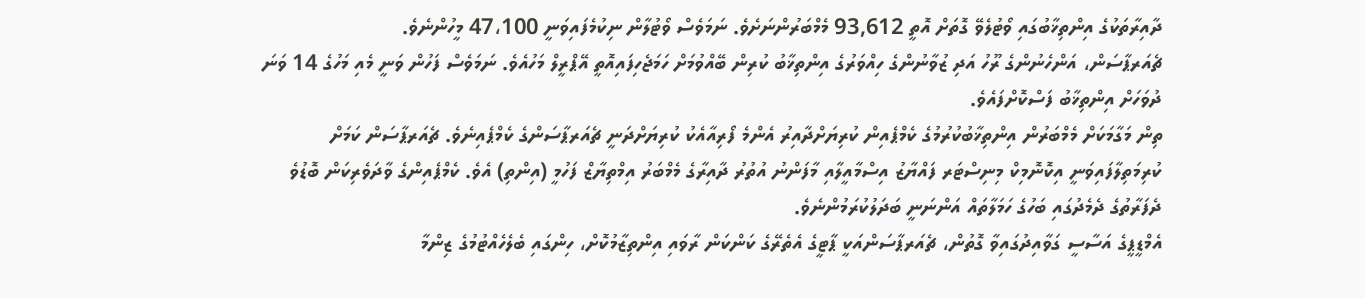ދާއިރާތަކުގެ އިންތިޚާބުގައި ވޯޓުލެވޭ ގޮތަށް އޮތީ 93,612 މެމްބަރުންނަށެވެ. ނަމަވެސް ވޯޓުލާން ނިކުމެފައިވަނީ 47،100 މީހުންނެވެ.
ޗެއަރޕާސަން، އަންހެނުންގެ ރޫހު އަދި ޒުވާނުންގެ ހިއްވަރުގެ އިންތިޚާބު ކުރިން ބޭއްވުމަށް ހަމަޖެހިފައިއޮތީ އޭޕްރީލް މަހުއެވެ. ނަމަވެސް ފަހުން ވަނީ މެއި މަހުގެ 14 ވަނަ ދުވަހަށް އިންތިޚާބު ފަސްކޮށްފައެވެ.
ތިން މަގާމަކަށް މެމްބަރުން އިންތިޚާބުކުރުމުގެ ކެމްޕެއިން ކުރިޔަށްދާއިރު އެންމެ ފޯރިއާއެކު ކުރިޔަށްދަނީ ޗެއަރޕާސަންގެ ކެމްޕެއިނެވެ. ޗެއަރޕާސަން ކަމަށް ކުރިމަތިލާފައިވަނީ އިކޮނޮމިކް މިނިސްޓަރ ފައްޔާޒު އިސްމާއީލާއި މާފަންނު އުތުރު ދާއިރާގެ މެމްބަރު އިމްތިޔާޒް ފަހުމީ (އިންތި) އެވެ. ކެމްޕެއިންގެ ވާދަވެރިކަން ބޮޑުވެ ދެފަރާތުގެ ދެމެދުގައި ބަހުގެ ހަމަލާތައް އަންނަނީ ބަދަލުކުރަމުންނެވެ.
އެމްޑީޕީގެ އަސާސީ ގަވާއިދުގައިވާ ގޮތުން، ޗެއަރޕާސަންއަކީ ޕާޓީގެ އެތެރޭގެ ކަންކަން ރާވައި އިންތިޒާމުކޮށް، ހިންގައި ބެލެހެއްޓުމުގެ ޒިންމާ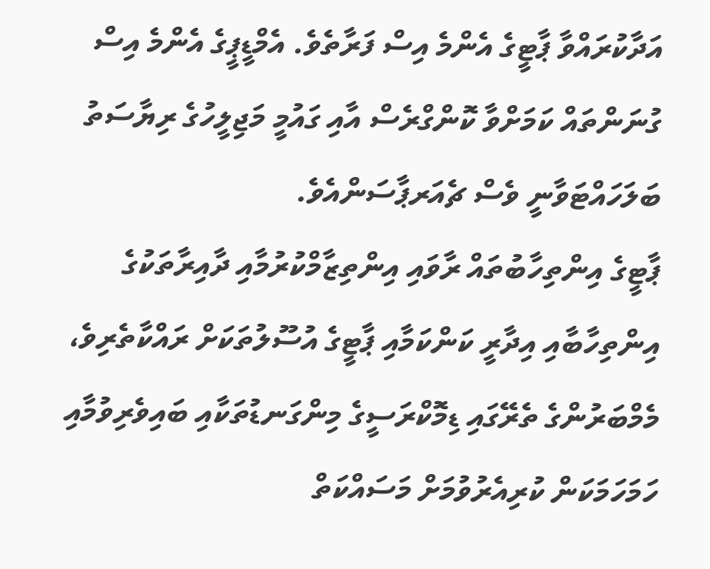އަދާކުރައްވާ ޕާޓީގެ އެންމެ އިސް ފަރާތެވެ. އެމްޑީޕީގެ އެންމެ އިސް ގުނަންތައް ކަމަށްވާ ކޮންގްރެސް އާއި ގައުމީ މަޖިލީހުގެ ރިޔާސަތު ބަލަހައްޓަވާނީ ވެސް ޗެއަރޕާސަންއެވެ.
ޕާޓީގެ އިންތިހާބުތައް ރާވައި އިންތިޒާމްކުރުމާއި ދާއިރާތަކުގެ އިންތިހާބާއި އިދާރީ ކަންކަމާއި ޕާޓީގެ އުސޫލުތަކަށް ރައްކާތެރިވެ، މެމްބަރުންގެ ތެރޭގައި ޑިމޮކްރަސީގެ މިންގަނޑުތަކާއި ބައިވެރިވުމާއި ހަމަހަމަކަން ކުރިއެރުވުމަށް މަސައްކަތް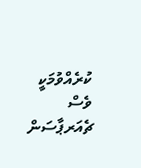ކުރެއްވުމަކީ ވެސް ޗެއަރޕާސަން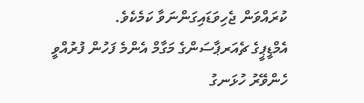ކުރައްވަން ޖެހިވަޑައިގަންނަވާ ކަމެކެވެ.
އެމްޑީޕީގެ ޗެއަރޕާސަންގެ މަގާމް އެންމެ ފަހުން ފުރުއްވީ ހެންވޭރު ހުޅަނގު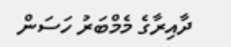ދާއިރާގެ މެމްބަރު ހަސަން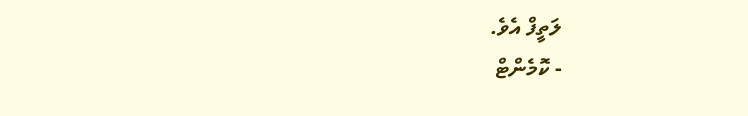ލަތީފް އެވެ.
- ކޮމެންޓް